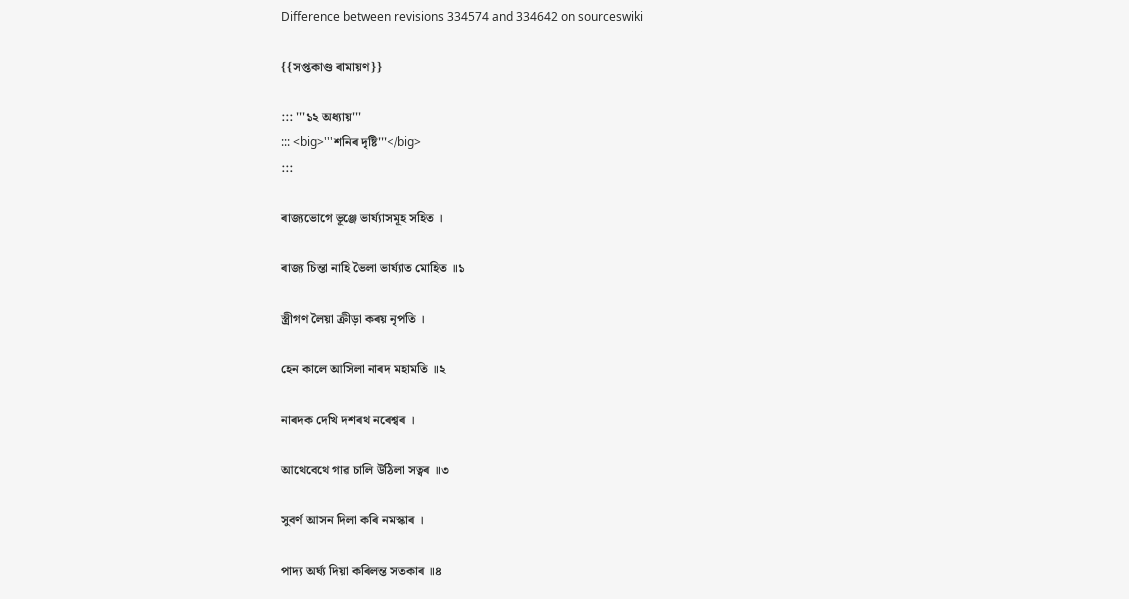Difference between revisions 334574 and 334642 on sourceswiki

{{সপ্তকাণ্ড ৰামায়ণ}}

::: '''১২ অধ্যায়'''
::: <big>'''শনিৰ দৃষ্টি'''</big>
:::

ৰাজ্যভোগে ভূঞ্জে ভাৰ্য্যাসমূহ সহিত ।

ৰাজ্য চিন্তা নাহি ভৈলা ভাৰ্য্যাত মোহিত ॥১

স্ত্ৰীগণ লৈয়া ক্ৰীড়া কৰয় নৃপতি ।

হেন কালে আসিলা নাৰদ মহামতি ॥২

নাৰদক দেখি দশৰথ নৰেশ্বৰ ।

আথেবেথে গাৱ চালি উঠিলা সত্বৰ ॥৩

সুবৰ্ণ আসন দিলা কৰি নমস্কাৰ ।

পাদ্য অৰ্ঘ্য দিয়া কৰিলন্ত সতকাৰ ॥৪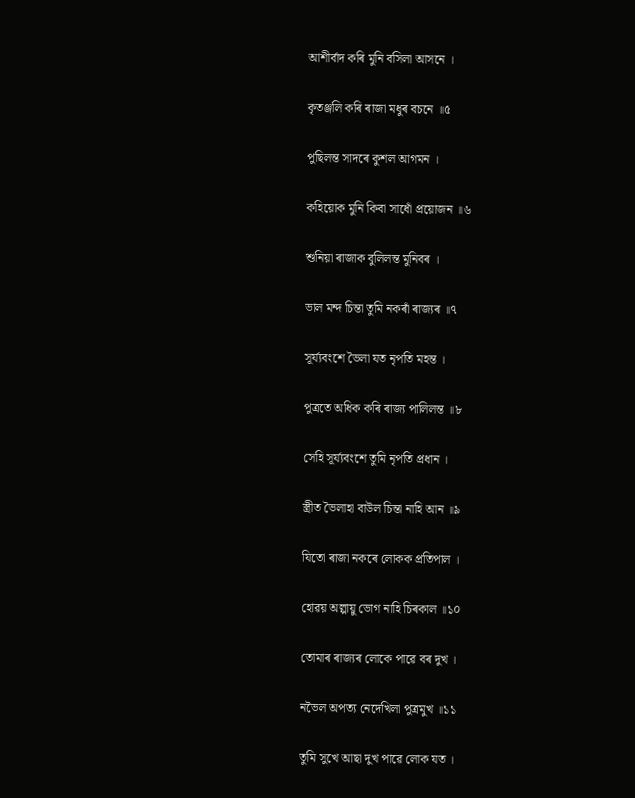আশীৰ্বাদ কৰি মুনি বসিলা আসনে ।

কৃতঞ্জলি কৰি ৰাজা মধুৰ বচনে ॥৫

পুছিলন্ত সাদৰে কুশল আগমন ।

কহিয়োক মুনি কিবা সাধোঁ প্ৰয়োজন ॥৬

শুনিয়া ৰাজাক বুলিলন্ত মুনিবৰ ।

ভাল মন্দ চিন্তা তুমি নকৰাঁ ৰাজ্যৰ ॥৭

সূৰ্য্যবংশে ভৈলা যত নৃপতি মহন্ত ।

পুত্ৰতে অধিক কৰি ৰাজ্য পালিলন্ত ॥৮

সেহি সূৰ্য্যবংশে তুমি নৃপতি প্ৰধান ।

স্ত্ৰীত ভৈলাহা বাউল চিন্তা নাহি আন ॥৯

যিতো ৰাজা নকৰে লোকক প্ৰতিপাল ।

হোৱয় অল্পায়ু ভোগ নাহি চিৰকাল ॥১০

তোমাৰ ৰাজ্যৰ লোকে পাৱে বৰ দুখ ।

নভৈল অপত্য নেদেখিলা পুত্ৰমুখ ॥১১

তুমি সুখে আছা দুখ পাৱে লোক যত ।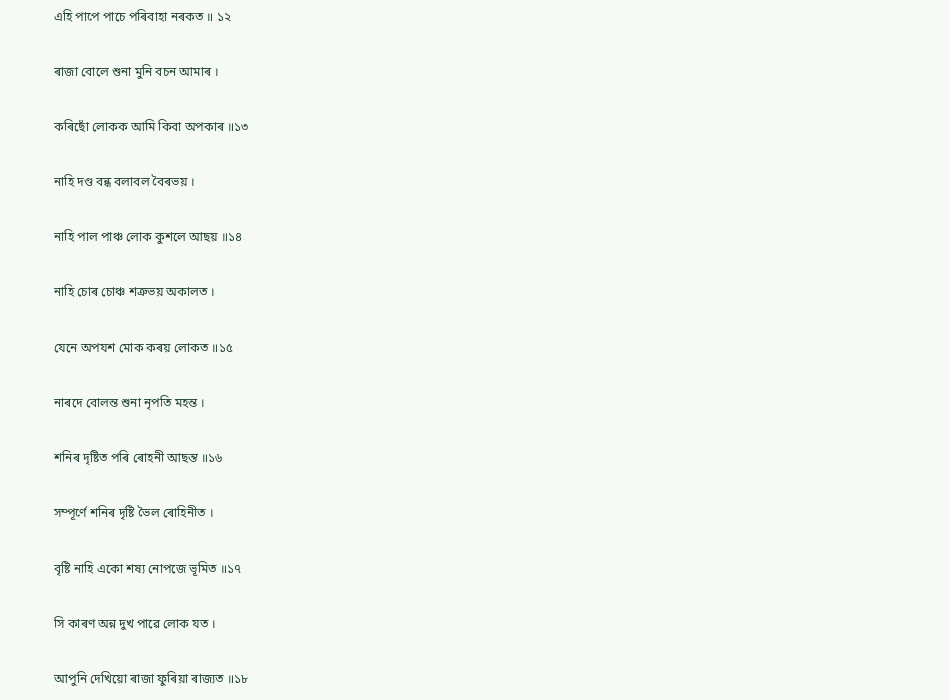এহি পাপে পাচে পৰিবাহা নৰকত ॥ ১২

ৰাজা বোলে শুনা মুনি বচন আমাৰ ।

কৰিছোঁ লোকক আমি কিবা অপকাৰ ॥১৩

নাহি দণ্ড বন্ধ বলাবল বৈৰভয় ।

নাহি পাল পাঞ্চ লোক কুশলে আছয় ॥১৪

নাহি চোৰ চোঞ্চ শত্ৰুভয় অকালত ।

যেনে অপযশ মোক কৰয় লোকত ॥১৫

নাৰদে বোলন্ত শুনা নৃপতি মহন্ত ।

শনিৰ দৃষ্টিত পৰি ৰোহনী আছন্ত ॥১৬

সম্পূৰ্ণে শনিৰ দৃষ্টি ভৈল ৰোহিনীত ।

বৃষ্টি নাহি একো শষ্য নোপজে ভূমিত ॥১৭

সি কাৰণ অন্ন দুখ পাৱে লোক যত ।

আপুনি দেখিয়ো ৰাজা ফুৰিয়া ৰাজ্যত ॥১৮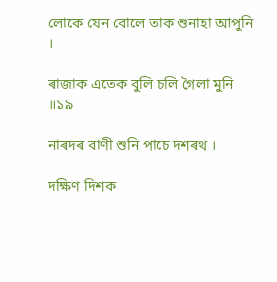লোকে যেন বোলে তাক শুনাহা আপুনি ।

ৰাজাক এতেক বুলি চলি গৈলা মুনি ॥১৯

নাৰদৰ বাণী শুনি পাচে দশৰথ ।

দক্ষিণ দিশক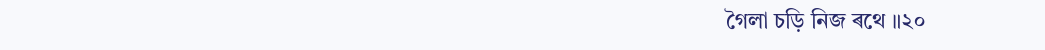গৈলা চড়ি নিজ ৰথে ॥২০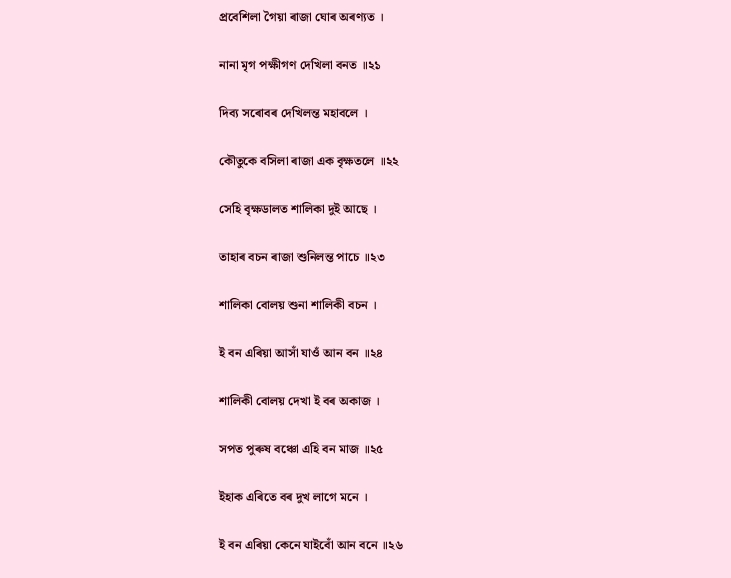প্ৰবেশিলা গৈয়া ৰাজা ঘোৰ অৰণ্যত ।

নানা মৃগ পক্ষীগণ দেখিলা বনত ॥২১

দিব্য সৰোবৰ দেখিলন্ত মহাবলে ।

কৌতুকে বসিলা ৰাজা এক বৃক্ষতলে ॥২২

সেহি বৃক্ষডালত শালিকা দুই আছে ।

তাহাৰ বচন ৰাজা শুনিলন্ত পাচে ॥২৩

শালিকা বোলয় শুনা শালিকী বচন ।

ই বন এৰিয়া আসাঁ যাওঁ আন বন ॥২৪

শালিকী বোলয় দেখা ই বৰ অকাজ ।

সপত পুৰুষ বঞ্চো এহি বন মাজ ॥২৫

ইহাক এৰিতে বৰ দুখ লাগে মনে ।

ই বন এৰিয়া কেনে যাইবোঁ আন বনে ॥২৬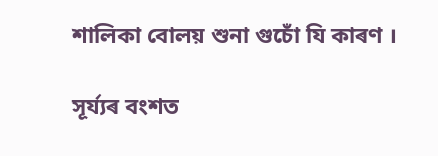শালিকা বোলয় শুনা গুচোঁ যি কাৰণ ।

সূৰ্য্যৰ বংশত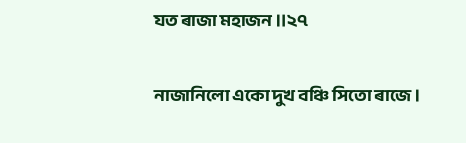যত ৰাজা মহাজন ॥২৭

নাজানিলো একো দুখ বঞ্চি সিতো ৰাজে ।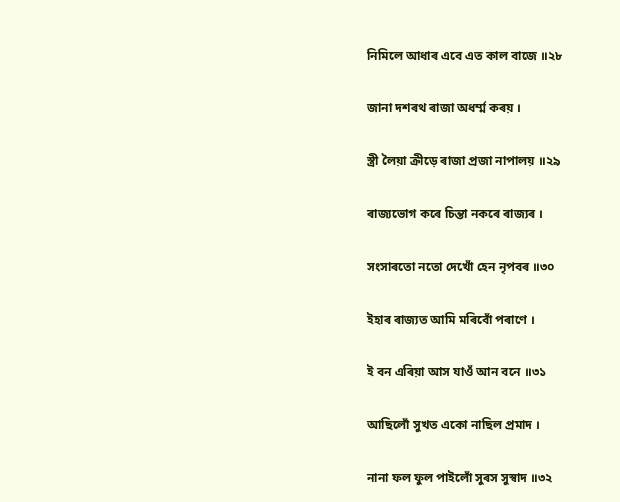নিমিলে আধাৰ এবে এত কাল বাজে ॥২৮

জানা দশৰথ ৰাজা অধৰ্ম্ম কৰয় ।

স্ত্ৰী লৈয়া ক্ৰীড়ে ৰাজা প্ৰজা নাপালয় ॥২৯

ৰাজ্যভোগ কৰে চিন্তা নকৰে ৰাজ্যৰ ।

সংসাৰতো নতো দেখোঁ হেন নৃপবৰ ॥৩০

ইহাৰ ৰাজ্যত আমি মৰিবোঁ পৰাণে ।

ই বন এৰিয়া আস যাওঁ আন বনে ॥৩১

আছিলোঁ সুখত একো নাছিল প্ৰমাদ ।

নানা ফল ফুল পাইলোঁ সুৰস সুস্বাদ ॥৩২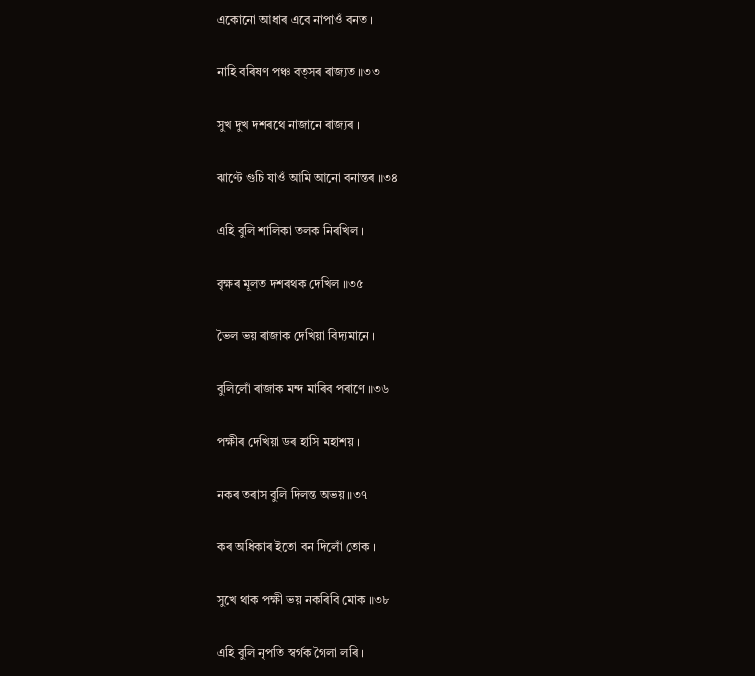একোনো আধাৰ এবে নাপাওঁ বনত ।

নাহি বৰিষণ পঞ্চ বত্সৰ ৰাজ্যত ॥৩৩

সুখ দুখ দশৰথে নাজানে ৰাজ্যৰ ।

ঝাণ্টে গুচি যাওঁ আমি আনো বনান্তৰ ॥৩৪

এহি বুলি শালিকা তলক নিৰখিল ।

বৃক্ষৰ মূলত দশৰথক দেখিল ॥৩৫

ভৈল ভয় ৰাজাক দেখিয়া বিদ্যমানে ।

বুলিলোঁ ৰাজাক মন্দ মাৰিব পৰাণে ॥৩৬

পক্ষীৰ দেখিয়া ডৰ হাসি মহাশয় ।

নকৰ তৰাস বুলি দিলন্ত অভয় ॥৩৭

কৰ অধিকাৰ ইতো বন দিলোঁ তোক ।

সুখে থাক পক্ষী ভয় নকৰিবি মোক ॥৩৮

এহি বুলি নৃপতি স্বৰ্গক গৈলা লৰি ।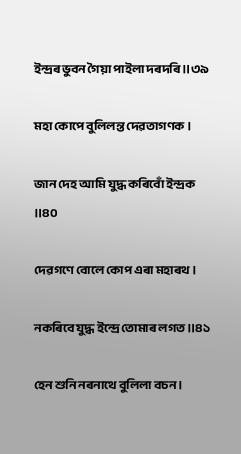ইন্দ্ৰৰ ভুবন গৈয়া পাইলা দৰদৰি ॥৩৯

মহা কোপে বুলিলন্ত দেৱতাগণক ।

জান দেহ আমি যুদ্ধ কৰিবোঁ ইন্দ্ৰক ॥৪০

দেৱগণে বোলে কোপ এৰা মহাৰথ ।

নকৰিবে যুদ্ধ ইন্দ্ৰে তোমাৰ লগত ॥৪১

হেন শুনি নৰনাথে বুলিলা বচন ।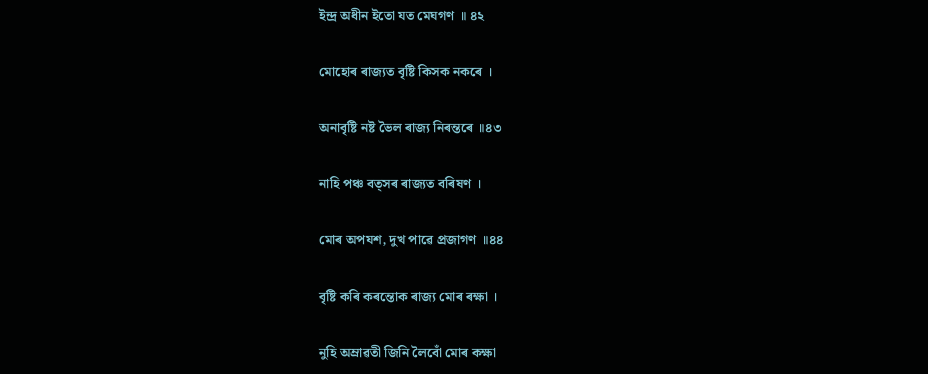ইন্দ্ৰ অধীন ইতো যত মেঘগণ ॥ ৪২

মোহোৰ ৰাজ্যত বৃষ্টি কিসক নকৰে ।

অনাবৃষ্টি নষ্ট ভৈল ৰাজ্য নিৰন্তৰে ॥৪৩

নাহি পঞ্চ বত্সৰ ৰাজ্যত বৰিষণ ।

মোৰ অপযশ, দুখ পাৱে প্ৰজাগণ ॥৪৪

বৃষ্টি কৰি কৰন্তোক ৰাজ্য মোৰ ৰক্ষা ।

নুহি অম্ৰাৱতী জিনি লৈবোঁ মোৰ কক্ষা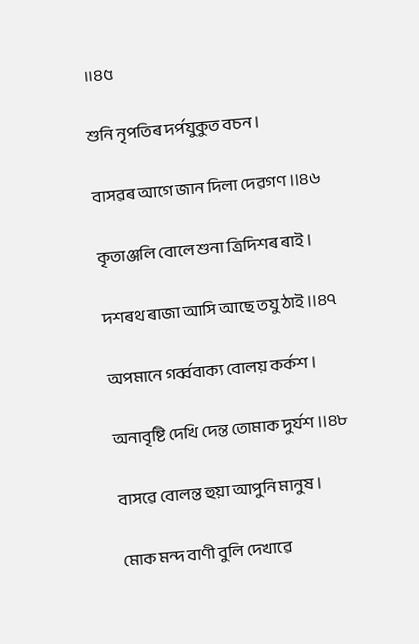॥৪৫

শুনি নৃপতিৰ দৰ্পযুকুত বচন ।

বাসৱৰ আগে জান দিলা দেৱগণ ॥৪৬

কৃতাঞ্জলি বোলে শুনা ত্ৰিদিশৰ ৰাই ।

দশৰথ ৰাজা আসি আছে তযু ঠাই ॥৪৭

অপমানে গৰ্ব্ববাক্য বোলয় কৰ্কশ ।

অনাবৃষ্টি দেখি দেন্ত তোমাক দুৰ্যশ ॥৪৮

বাসৱে বোলন্ত হুয়া আপুনি মানুষ ।

মোক মন্দ বাণী বুলি দেখাৱে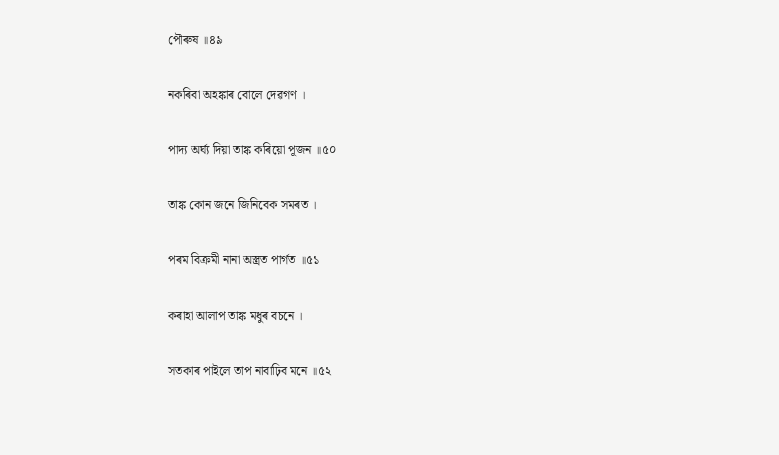পৌৰুষ ॥৪৯

নকৰিবা অহঙ্কাৰ বোলে দেৱগণ ।

পাদ্য অৰ্ঘ্য দিয়া তাঙ্ক কৰিয়ো পূজন ॥৫০

তাঙ্ক কোন জনে জিনিবেক সমৰত ।

পৰম বিক্ৰমী নানা অস্ত্ৰত পাৰ্গত ॥৫১

কৰাহা আলাপ তাঙ্ক মধুৰ বচনে ।

সতকাৰ পাইলে তাপ নাবাঢ়িব মনে ॥৫২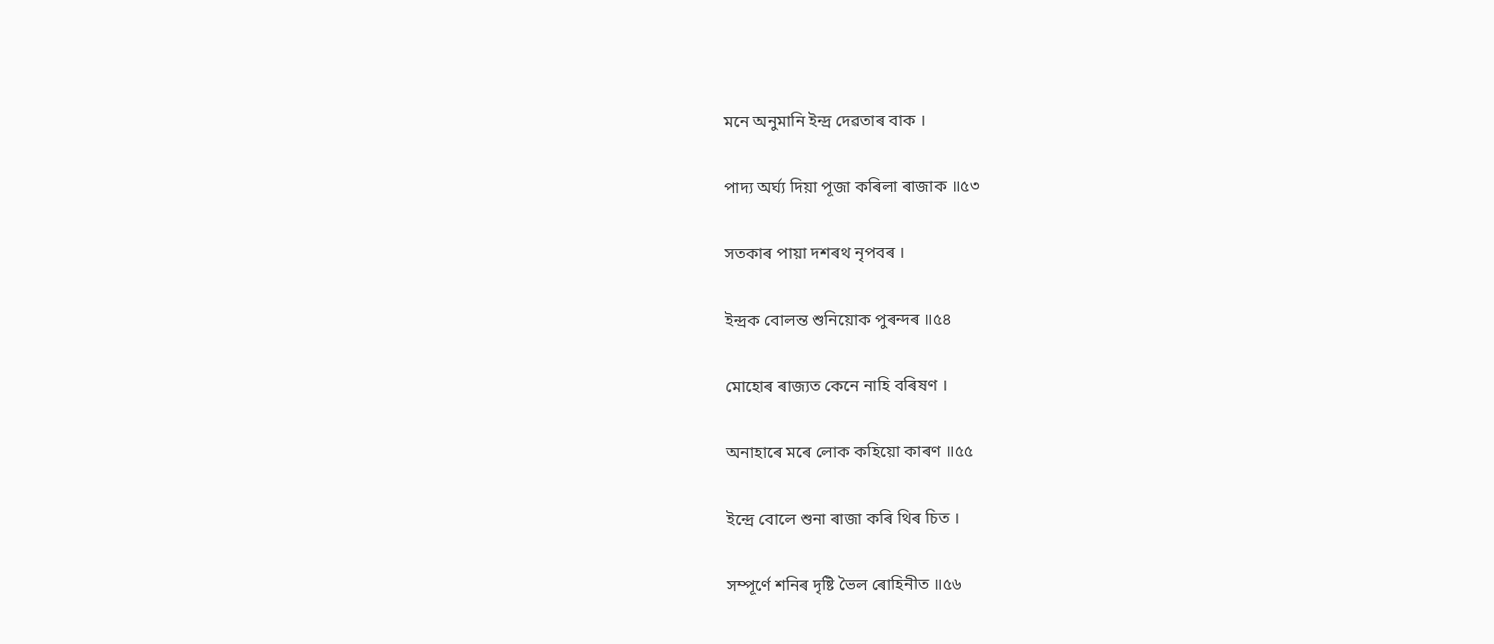মনে অনুমানি ইন্দ্ৰ দেৱতাৰ বাক ।

পাদ্য অৰ্ঘ্য দিয়া পূজা কৰিলা ৰাজাক ॥৫৩

সতকাৰ পায়া দশৰথ নৃপবৰ ।

ইন্দ্ৰক বোলন্ত শুনিয়োক পুৰন্দৰ ॥৫৪

মোহোৰ ৰাজ্যত কেনে নাহি বৰিষণ ।

অনাহাৰে মৰে লোক কহিয়ো কাৰণ ॥৫৫

ইন্দ্ৰে বোলে শুনা ৰাজা কৰি থিৰ চিত ।

সম্পূৰ্ণে শনিৰ দৃষ্টি ভৈল ৰোহিনীত ॥৫৬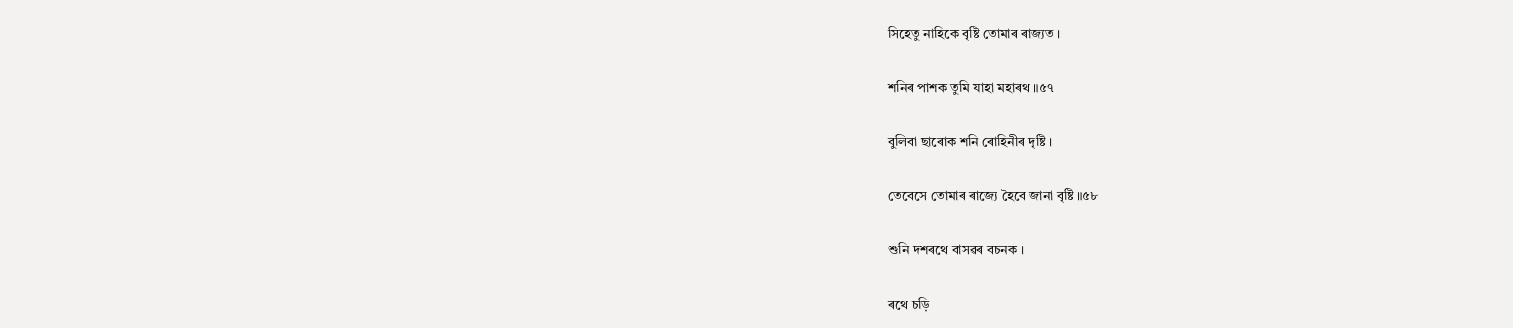সিহেতু নাহিকে বৃষ্টি তোমাৰ ৰাজ্যত ।

শনিৰ পাশক তুমি যাহা মহাৰথ ॥৫৭

বুলিবা ছাৰোক শনি ৰোহিনীৰ দৃষ্টি ।

তেবেসে তোমাৰ ৰাজ্যে হৈবে জানা বৃষ্টি ॥৫৮

শুনি দশৰথে বাসৱৰ বচনক ।

ৰথে চড়ি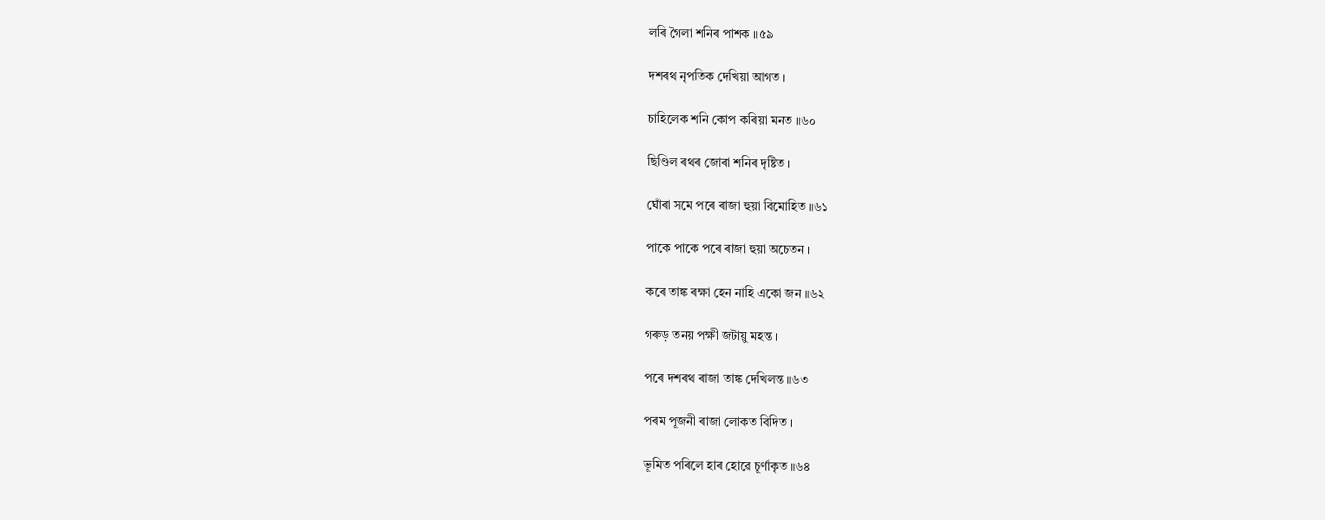লৰি গৈলা শনিৰ পাশক ॥৫৯

দশৰথ নৃপতিক দেখিয়া আগত ।

চাহিলেক শনি কোপ কৰিয়া মনত ॥৬০

ছিণ্ডিল ৰথৰ জোৰা শনিৰ দৃষ্টিত ।

ঘোঁৰা সমে পৰে ৰাজা হুয়া বিমোহিত ॥৬১

পাকে পাকে পৰে ৰাজা হুয়া অচেতন ।

কৰে তাঙ্ক ৰক্ষা হেন নাহি একো জন ॥৬২

গৰুড় তনয় পক্ষী জটায়ু মহন্ত ।

পৰে দশৰথ ৰাজা তাঙ্ক দেখিলন্ত ॥৬৩

পৰম পূজনী ৰাজা লোকত বিদিত ।

ভূমিত পৰিলে হাৰ হোৱে চূৰ্ণাকৃত ॥৬৪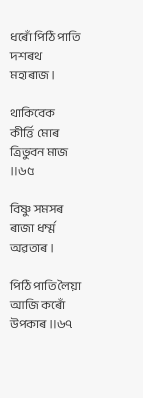ধৰোঁ পিঠি পাতি দশৰথ মহাৰাজ ।

থাকিবেক কীৰ্ত্তি মোৰ ত্ৰিভুবন মাজ ॥৬৫

বিষ্ণু সমসৰ ৰাজা ধৰ্ম্ম অৱতাৰ ।

পিঠি পাতি লৈয়া আজি কৰোঁ উপকাৰ ॥৬৭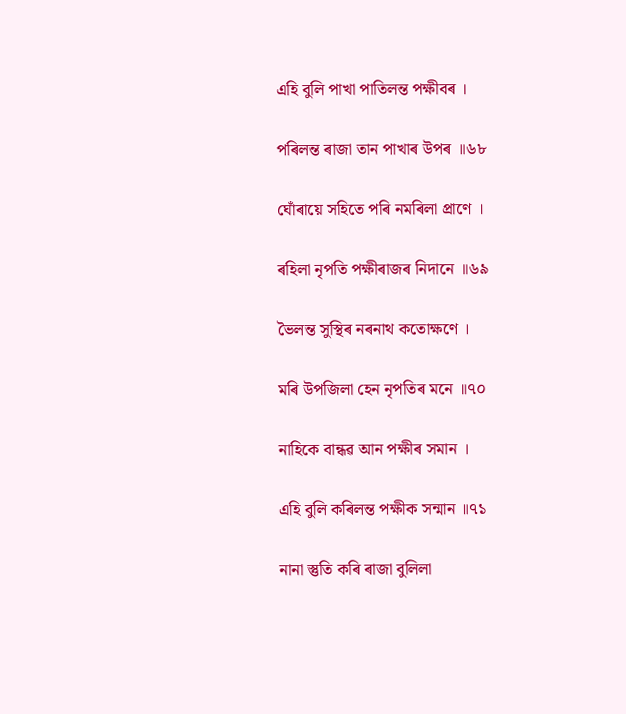এহি বুলি পাখা পাতিলন্ত পক্ষীবৰ ।

পৰিলন্ত ৰাজা তান পাখাৰ উপৰ ॥৬৮

ঘোঁৰায়ে সহিতে পৰি নমৰিলা প্ৰাণে ।

ৰহিলা নৃপতি পক্ষীৰাজৰ নিদানে ॥৬৯

ভৈলন্ত সুস্থিৰ নৰনাথ কতোক্ষণে ।

মৰি উপজিলা হেন নৃপতিৰ মনে ॥৭০

নাহিকে বান্ধৱ আন পক্ষীৰ সমান ।

এহি বুলি কৰিলন্ত পক্ষীক সন্মান ॥৭১

নানা স্তুতি কৰি ৰাজা বুলিলা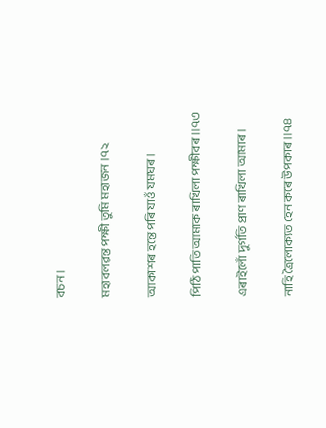বচন ।

মহাবলৱন্ত পক্ষী তুমি মহাজন ।৭২

আকাশৰ হন্তে পৰি যাওঁ যমঘৰ ।

পিঠি পাতি আমাক ৰাখিলা পক্ষীবৰ ॥৭৩

এৰাইলোঁ দুৰ্গতি প্ৰাণ ৰাখিলা আমাৰ ।

নাহি ত্ৰৈলোক্যত হেন কৰে উপকাৰ ॥৭৪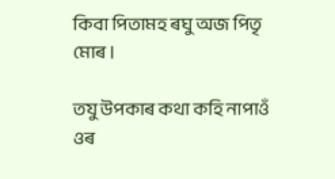কিবা পিতামহ ৰঘু অজ পিতৃ মোৰ ।

তযু উপকাৰ কথা কহি নাপাওঁ ওৰ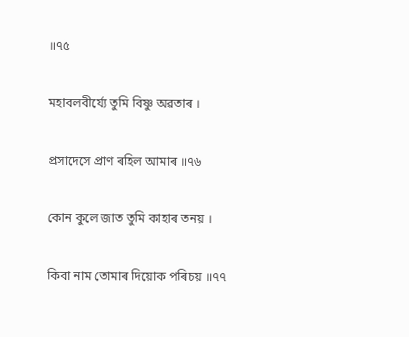॥৭৫

মহাবলবীৰ্য্যে তুমি বিষ্ণু অৱতাৰ ।

প্ৰসাদেসে প্ৰাণ ৰহিল আমাৰ ॥৭৬

কোন কুলে জাত তুমি কাহাৰ তনয় ।

কিবা নাম তোমাৰ দিয়োক পৰিচয় ॥৭৭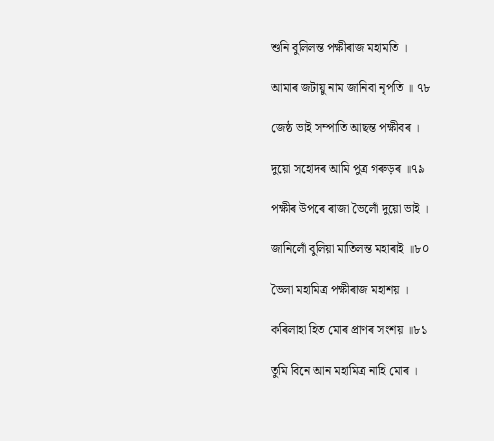শুনি বুলিলন্ত পক্ষীৰাজ মহামতি ।

আমাৰ জটায়ু নাম জানিবা নৃপতি ॥ ৭৮

জেষ্ঠ ভাই সম্পাতি আছন্ত পক্ষীবৰ ।

দুয়ো সহোদৰ আমি পুত্ৰ গৰুড়ৰ ॥৭৯

পক্ষীৰ উপৰে ৰাজা ভৈলোঁ দুয়ো ভাই ।

জানিলোঁ বুলিয়া মাতিলন্ত মহাৰাই ॥৮০

ভৈলা মহামিত্ৰ পক্ষীৰাজ মহাশয় ।

কৰিলাহা হিত মোৰ প্ৰাণৰ সংশয় ॥৮১

তুমি বিনে আন মহামিত্ৰ নাহি মোৰ ।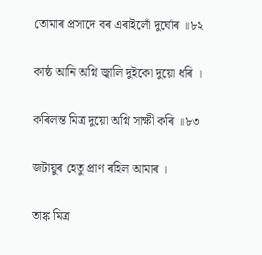তোমাৰ প্ৰসাদে বৰ এৰাইলোঁ দুৰ্ঘোৰ ॥৮২

কাষ্ঠ আনি অগ্নি জ্বালি দুইকো দুয়ো ধৰি ।

কৰিলন্ত মিত্ৰ দুয়ো অগ্নি সাক্ষী কৰি ॥৮৩

জটায়ুৰ হেতু প্ৰাণ ৰহিল আমাৰ ।

তাঙ্ক মিত্ৰ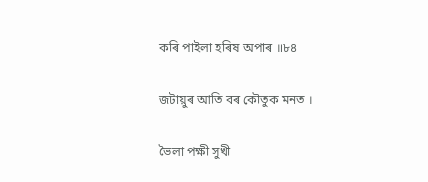কৰি পাইলা হৰিষ অপাৰ ॥৮৪

জটায়ুৰ আতি বৰ কৌতুক মনত ।

ভৈলা পক্ষী সুখী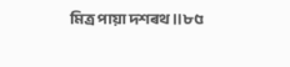মিত্ৰ পায়া দশৰথ ॥৮৫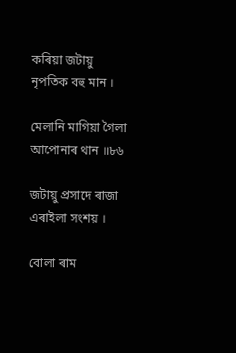কৰিয়া জটায়ু নৃপতিক বহু মান ।

মেলানি মাগিয়া গৈলা আপোনাৰ থান ॥৮৬

জটায়ু প্ৰসাদে ৰাজা এৰাইলা সংশয় ।

বোলা ৰাম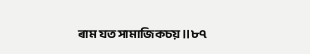ৰাম যত সামাজিকচয় ॥৮৭